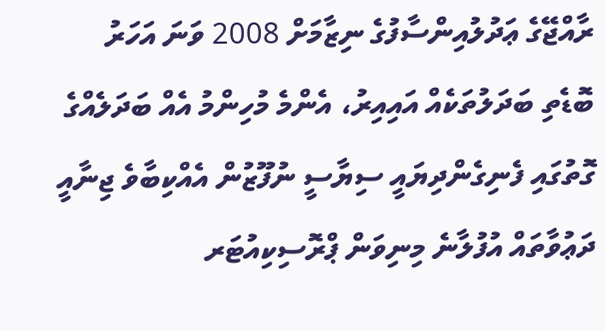ރާއްޖޭގެ ޢަދުލުއިންސާފުގެ ނިޒާމަށް 2008 ވަނަ އަހަރު ބޮޑެތި ބަދަލުތަކެއް އައިއިރު، އެންމެ މުހިންމު އެއް ބަދަލެއްގެ ގޮތުގައި ފެނިގެންދިޔައީ ސިޔާސީ ނުފޫޒުން އެއްކިބާވެ ޖިނާއީ ދަޢުވާތައް އުފުލާނެ މިނިވަން ޕްރޮސިކިއުޓަރ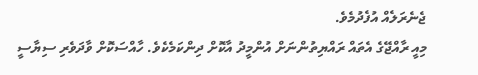ޖެނެރަލެއް އުފެދުމެވެ.
މިއީ ރާއްޖޭގެ އެތައް ރައްޔިތުންނަށް އުންމީދު އާކޮށް ދިންކަމެކެވެ. ހާއްސަކޮށް ވާދަވެރި ސިޔާސީ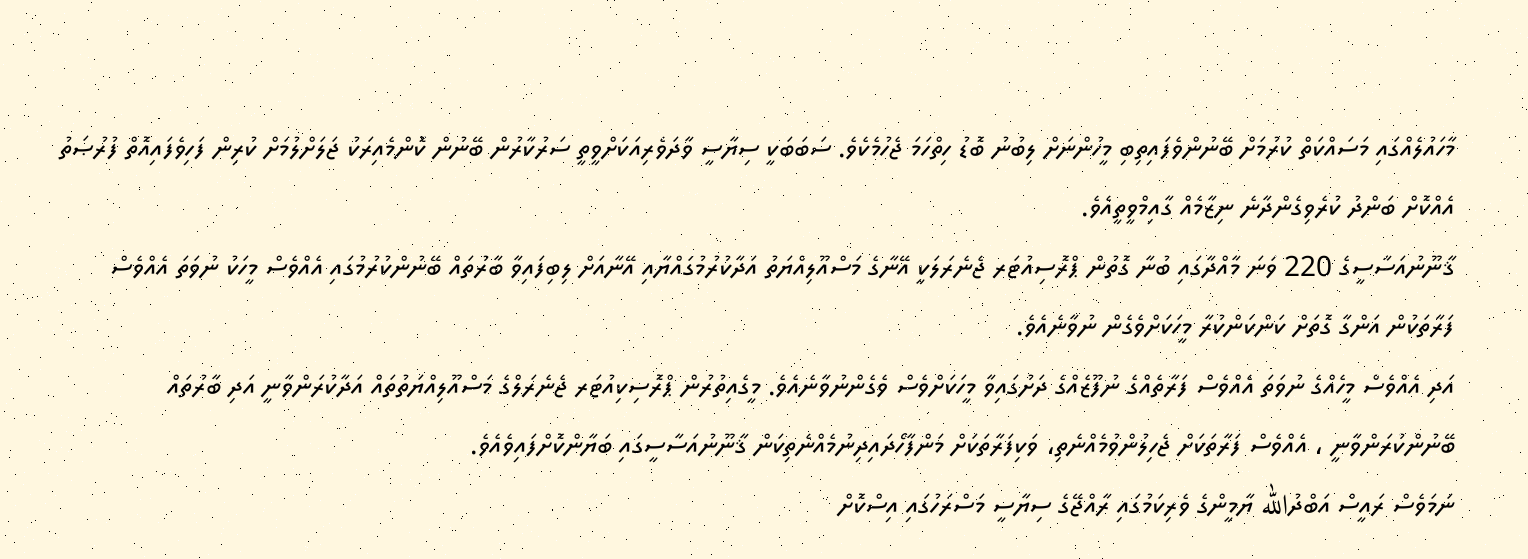މާހައުލެއްގައި މަސައްކަތް ކުރުމަށް ބޭނުންވެފައިތިބި މީހުންނަށް ލިބުނު ބޮޑު ހިތްހަމަ ޖެހުމެކެވެ. ސަބަބަކީ ސިޔާސީ ވާދަވެރިއަކަށްވީތީ ސަރުކާރުން ބޭނުން ކޮންމެއިރަކު ޖަލަށްލުމަށް ކުރިން ފަހިވެފައިއޮތް ފުރުޞަތު އެއްކޮށް ބަންދު ކުރެވިގެންދާނެ ނިޒާމެއް ގާއިމްވީތީއެވެ.
ޤާނޫނުއަސާސީގެ 220 ވަނަ މާއްދާގައި ބުނާ ގޮތުން ޕްރޮސިއުޓަރ ޖެނެރަލަކީ އޭނާގެ މަސްއޫލިއްޔަތު އަދާކުރުމުގައްޔާއި އޭނާއަށް ލިބިފައިވާ ބާރުތައް ބޭނުންކުރުމުގައި އެއްވެސް މީހަކު ނުވަތަ އެއްވެސް ފަރާތަކުން އަންގާ ގޮތަށް ކަންކަންކުރާ މީހަކަށްވެގެން ނުވާނެއެވެ.
އަދި އެއްވެސް މީހެއްގެ ނުވަތަ އެއްވެސް ފަރާތެއްގެ ނުފޫޒެއްގެ ދަށުގައިވާ މީހަކަށްވެސް ވެގެންނުވާނެއެވެ. މީގެއިތުރުން ޕްރޮސިކިއުޓަރ ޖެނެރަލްގެ މަސްއޫލިއްޔަތުތައް އަދާކުރަންވާނީ އަދި ބާރުތައް ބޭނުންކުރަންވާނީ ، އެއްވެސް ފަރާތަކަށް ޖެހިލުންވުމެއްނެތި، ވަކިފަރާތަކަށް މަންފާހޯދައިދިނުމެއްނެތިކަން ޤާނޫނުއަސާސީގައި ބަޔާންކޮށްފައިވެއެވެ.
ނަމަވެސް ރައީސް އަބްދުالله ޔާމީންގެ ވެރިކަމުގައި ރާއްޖޭގެ ސިޔާސީ މަސްރަހުގައި އިސްކޮށް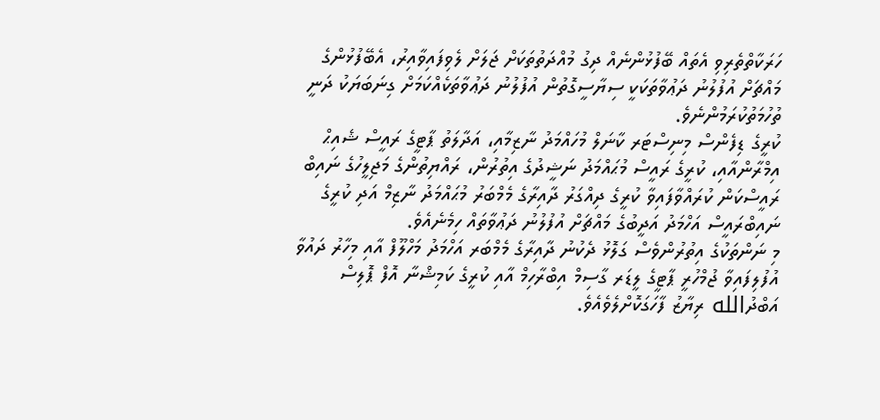ހަރަކާތްތެރިވި އެތައް ބޭފުޅުންނެއް ދިގު މުއްދަތުތަކަށް ޖަލަށް ލެވިފައިވާއިރު، އެބޭފުޅުންގެ މައްޗަށް އުފުލުނު ދަޢުވާތަކަކީ ސިޔާސީގޮތުން އުފުލުނު ދަޢުވާތަކެއްކަމަށް ގިނަބަޔަކު ދަނީ ތުހުމަތުކުރަމުންނެވެ.
ކުރީގެ ޑިފެންސް މިނިސްޓަރ ކާނަލް މުހައްމަދު ނާޒިމާއި، އަދާލަތު ޕާޓީގެ ރައީސް ޝެއިޙް އިމްރާންއާއި، ކުރީގެ ރައީސް މުޙައްމަދު ނަޝީދުގެ އިތުރުން، ރައްޔިތުންގެ މަޖިލީހުގެ ނައިބް ރައީސްކަން ކުރައްވާފައިވާ ކުރީގެ ދިއްގަރު ދާއިރާގެ މެމްބަރު މުޙައްމަދު ނާޒިމް އަދި ކުރީގެ ނައިބްރައީސް އަހްމަދު އަދީބުގެ މައްޗަށް އުފުލުނު ދަޢުވާތައް ހިމެނެއެވެ.
މި ނަންތަކުގެ އިތުރުންވެސް ގަލޮޅު ދެކުނު ދާއިރާގެ މެމްބަރ އަހްމަދު މަހްލޫފް އާއި މިހާރު ދައުވާ އުފުލިފައިވާ ޖުމްހުރީ ޕާޓީގެ ލީޑަރ ގާސިމް އިބްރާހިމް އާއި ކުރީގެ ކަމިޝްނާ އޮފް ޕޮލިސް އަބްދުالله ރިޔާޒު ފާހަގަކޮށްލެވެއެވެ.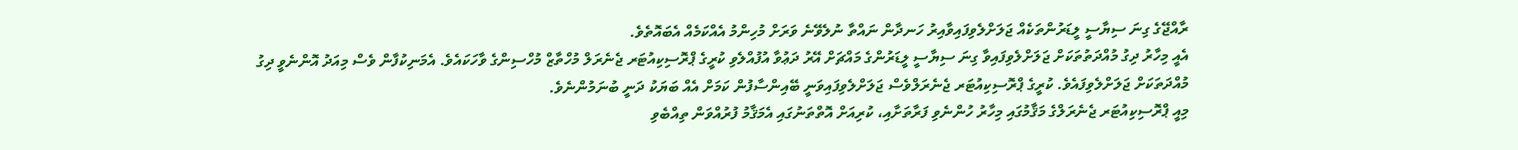ރާއްޖޭގެ ގިނަ ސިޔާސީ ލީޑަރުންތަކެއް ޖަލަށްލެވިފައިވާއިރު ހަނދާން ނައްތާ ނުލެވޭނެ ވަރަށް މުހިންމު އެއްކަމެއް އެބައޮތެވެ.
އެއީ މިހާރު ދިގު މުއްދަތުތަކަށް ޖަލަށްލެވިފައިވާ ގިނަ ސިޔާސީ ލީޑަރުންގެ މައްޗަށް އޭރު ދަޢުވާ އުފުއްލެވި ކުރީގެ ޕްރޮސިކިއުޓަރ ޖެނެރަލް މުހްތާޒް މުހްސިންގެ ވާހަކައެވެ. އެމަނިކުފާން ވެސް މިއަދު އޮންނެވީ ދިގު މުއްދަތަކަށް ޖަލަށްލެވިފައެވެ. ކުރީގެ ޕްރޮސިކިއުޓަރ ޖެނެރަލްވެސް ޖަލަށްލެވިފައިވަނީ ބޭއިންސާފުން ކަމަށް އެއް ބަޔަކު ދަނީ ބުނަމުންނެވެ.
މިއީ ޕްރޮސިކިއުޓަރ ޖެނެރަލްގެ މަޤާމުގައި މިހާރު ހުންނެވި ފަރާތަށާއި، ކުރިއަށް އޮތްތަނުގައި އެމަޤާމު ފުރުއްވަން ތިއްބެވި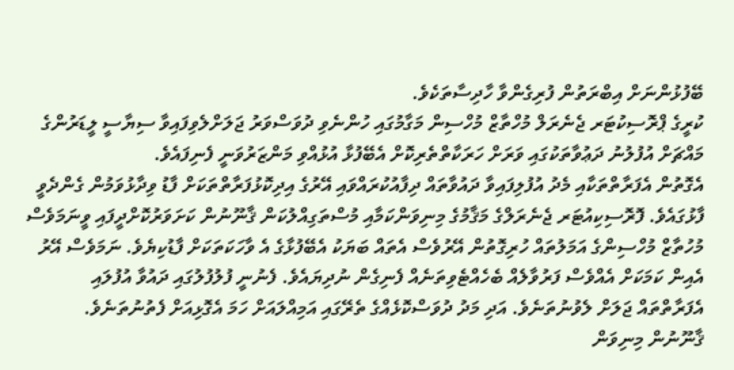ބޭފުޅުންނަށް އިބްރަތުން ފުރިގެންވާ ހާދިސާތަކެވެ.
ކުރީގެ ޕްރޮސިކުޓަރ ޖެނެރަލް މުހްތާޒް މުހްސިން މަގާމުގައި ހުންނެވި ދުވަސްވަރު ޖަލަށްލެވިފައިވާ ސިޔާސީ ލީޑަރުންގެ މައްޗަށް އުފުލުނު ދަޢުވާތަކުގައި ވަރަށް ހަރަކާތްތެރިކޮށް އެބޭފުޅާ އުޅުއްވި މަންޒަރުވަނީ ފެނިފައެވެ.
އެގޮތުން އެފަރާތްތަކާއި މެދު އުފުލިފައިވާ ދައުވާތައް ދިފާއުކުރައްވައި އޭރުގެ އިދިކޮޅުފަރާތްތަކަށް ފާޑު ވިދާޅުވަމުން ގެންދެވީ ފާޅުގައެވެ. ފޮރޮސިކިއުޓަރ ޖެނެރަލްގެ މަޤާމުގެ މިނިވަންކަމާއި މުސްތަގިއްލުކަން ޤާނޫނުން ކަށަވަރުކޮށްދީފައި ވީނަމަވެސް މުހުތާޒް މުހްސިންގެ އަމަލުތައް ހުރިގޮތުން އޭރުވެސް އެތައް ބަޔަކު އެބޭފުޅާގެ އެ ވާހަކަތަކަށް ފާޑުކިޔެވެ. ނަމަވެސް އޭރު އެއިން ކަމަކަށް އެއްވެސް ފަރުވާލެއް ބެހެއްޓެވިތަނެއް ފެނިގެން ނުދިޔައެވެ. ފެނުނީ ފުލުފުލުގައި ދައުވާ އުފުލައި އެފަރާތްތައް ޖަލަށް ލެވުނުތަނެވެ. އަދި މަދު ދުވަސްކޮޅެއްގެ ތެރޭގައި އަމިއްލައަށް ހަމަ އެގޮޅިއަށް ފެތުނުތަނެވެ.
ޤާނޫނުން މިނިވަން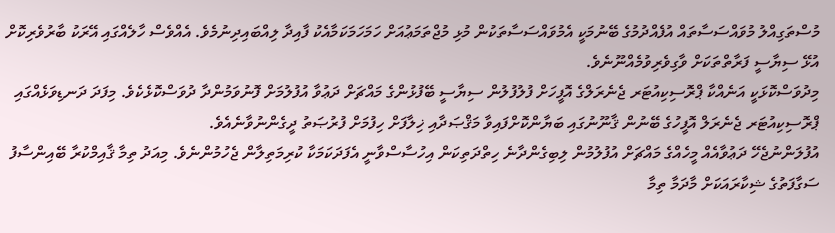މުސްތަގިއްލު މުވައްސަސާތައް އުފެއްދުމުގެ ބޭނުމަކީ އެމުވައްސަސާތަކުން މުޅި މުޖްތަމަޢުއަށް ހަމަހަމަކަމާއެކު ފާއިދާ ލިއްބައިދިނުމެވެ. އެއްވެސް ހާލެއްގައި އޭރަކު ބާރުވެރިކޮށް އުޅޭ ސިޔާސީ ފަރާތްތަކަށް ވާގިވެރިވުމެއްނޫނެވެ.
މިދުވަސްކޮޅަކީ އަނެއްކާ ޕްރޮސިކިއުޓަރ ޖެނެރަލްގެ އޮފީހަށް ފުލުފުލުން ސިޔާސީ ބޭފުޅުންގެ މައްޗަށް ދަޢުވާ އުފުލުމަށް ފޮނުވަމުންދާ ދުވަސްކޮޅެކެވެ. މިފަދަ ދަނޑިވަޅެއްގައި ޕްރޮސިކިއުޓަރ ޖެނެރަލް އޮފީހުގެ ބޭނުން ޤާނޫނުގައި ބަޔާންކޮށްފައިވާ މަޤްޞަދާއި ޚިލާފަށް ހިފުމަށް ފުރުޞަތު ދީގެންނުވާނެއެވެ.
އުފުލަންނުޖެހޭ ދަޢުވާއެއް މީހެއްގެ މައްޗަށް އުފުލުމުން ލިބިގެންދާނެ ހިތްދަތިކަން އިހުސާސްވާނީ އެފަދަކަމަކާ ކުރިމަތިލާން ޖެހުމުންނެވެ. މިއަދު ތިމާ ޤާއިމްކުރާ ބޭއިންސާފު ސަގާފަތުގެ ޝިކާރައަކަށް މާދަމާ ތިމާ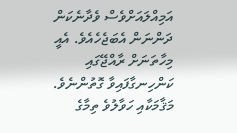އަމިއްލައަށްވެސް ވެދާނެކަން ދަންނަން އެބަޖެހެއެވެ. އެއީ މިހާތަނަށް ރާއްޖޭގައި ކަންހިނގާފައިވާ ގޮތުންނެވެ.
މަޤާމަކާއި ހަވާލުވެ ތިމާގެ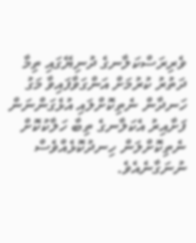ވެރިރަސްކަލާނގެ ދުނިޔޭގައި ތިމާ ދަތުރު ކުރުމަށް އަންގަވާފައިވާ މަގު ހަނދާން ނެތިކޮށްލައި އުޅެގަންނަން ފަށާއިރު އެކަލާނގެ ތިބާ ހަލާކުކޮށް ނެތިކޮށްލަން ހިނދުކޮޅެއްވެސް ނުނަގާނެއެވެ.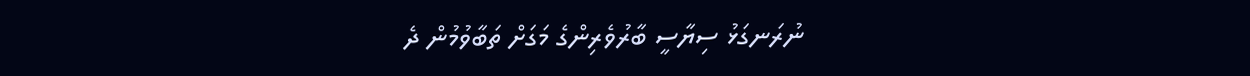ނުރަނގަޅު ސިޔާސީ ބާރުވެރިންގެ މަގަށް ތަބާވުމުން ދެ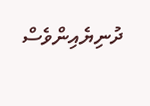ދުނިޔެއިންވެސް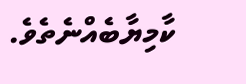ކާމިޔާބެއްނެތެވެ.